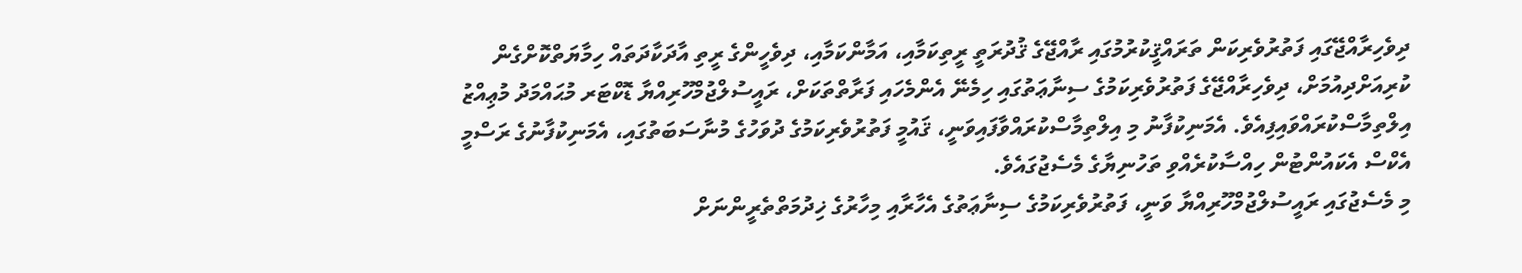ދިވެހިރާއްޖޭގައި ފަތުރުވެރިކަން ތަރައްޤީކުރުމުގައި ރާއްޖޭގެ ޤުދުރަތީ ރީތިކަމާއި، އަމާންކަމާއި، ދިވެހީންގެ ރީތި އާދަކާދަތައް ހިމާޔަތްކޮށްގެން ކުރިއަށްދިއުމަށް، ދިވެހިރާއްޖޭގެ ފަތުރުވެރިކަމުގެ ސިނާޢަތުގައި ހިމެނޭ އެންމެހައި ފަރާތްތަކަށް، ރައީސުލްޖުމްހޫރިއްޔާ ޑޮކްޓަރ މުޙައްމަދު މުޢިއްޒު އިލްތިމާސްކުރައްވައިފިއެވެ. އެމަނިކުފާނު މި އިލްތިމާސްކުރައްވާފައިވަނީ، ޤައުމީ ފަތުރުވެރިކަމުގެ ދުވަހުގެ މުނާސަބަތުގައި، އެމަނިކުފާނުގެ ރަސްމީ އެކްސް އެކައުންޓުން ހިއްސާކުރެއްވި ތަހުނިޔާގެ މެސެޖުގައެވެ.
މި މެސެޖުގައި ރައީސުލްޖުމްހޫރިއްޔާ ވަނީ، ފަތުރުވެރިކަމުގެ ސިނާޢަތުގެ އެހާރާއި މިހާރުގެ ޚިދުމަތްތެރީންނަށް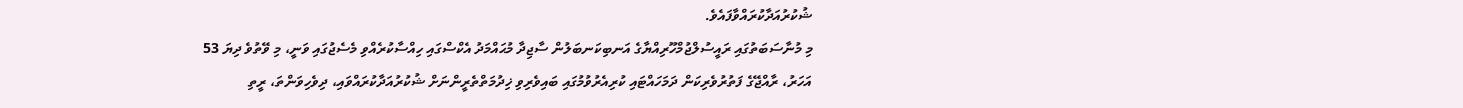ޝުކުރުއަދާކުރައްވާފައެވެ.
މި މުނާސަބަތުގައި ރައީސުލްޖުމްހޫރިއްޔާގެ އަނބިކަނބަލުން ސާޖިދާ މުޙައްމަދު އެކްސްގައި ހިއްސާކުރެއްވި މެސެޖުގައި ވަނީ، މި ވޭތުވެ ދިޔަ 53 އަހަރު، ރާއްޖޭގެ ފަތުރުވެރިކަން ދަމަހައްޓައި ކުރިއެރުވުމުގައި ބައިވެރިވި ޚިދުމަތްތެރީންނަށް ޝުކުރުއަދާކުރައްވައި، ދިވެހިވަންތަ، ރީތި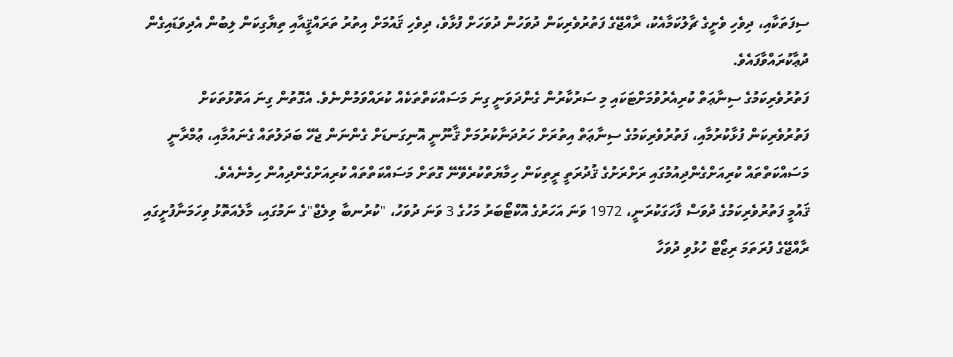ސިފަތަކާއި، ދިވެހި ވެށީގެ ޗާލުކަމާއެކު، ރާއްޖޭގެ ފަތުރުވެރިކަން ދުވަހުން ދުވަހަށް ފުޅާވެ، ދިވެހި ޤައުމަށް އިތުރު ތަރައްޤީއާއި ތިޔާގިކަން ލިބުން އެދިވަޑައިގެން ދުޢާކުރައްވާފައެވެ.
ފަތުރުވެރިކަމުގެ ސިނާޢަތް ކުރިއެރުވުމަށްޓަކައި މި ސަރުކާރުން ގެންދަވަނީ ގިނަ މަސައްކަތްތަކެއް ކުރައްވަމުންނެވެ. އެގޮތުން ގިނަ އަތޮޅުތަކަށް ފަތުރުވެރިކަން ފުޅާކުރުމާއި، ފަތުރުވެރިކަމުގެ ސިނާޢަތް އިތުރަށް ހަރުދަނާކުރުމަށް ޤާނޫނީ އޮނިގަނޑަށް ގެންނަން ޖެހޭ ބަދަލުތައް ގެނައުމާއި، ޢުމްރާނީ މަސައްކަތްތައް ކުރިއަށްގެންދިއުމުގައި ރަށްރަށުގެ ޤުދުރަތީ ރީތިކަން ހިމާޔަތްކުރެވޭނޭ ގޮތަށް މަސައްކަތްތައް ކުރިއަށްގެންދިއުން ހިމެނެއެވެ.
ޤައުމީ ފަތުރުވެރިކަމުގެ ދުވަސް ފާހަގަކުރަނީ، 1972 ވަނަ އަހަރުގެ އޮކްޓޯބަރު މަހުގެ 3 ވަނަ ދުވަހު، "ކުރުނބާ ވިލެޖް"ގެ ނަމުގައި، މާލެއަތޮޅު ވިހަމަނާފުށީގައި ރާއްޖޭގެ ފުރަތަމަ ރިޒޯޓް ހުޅުވި ދުވަހާ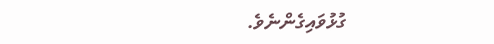ގުޅުވައިގެންނެވެ.